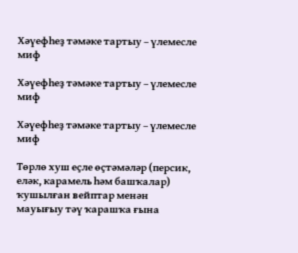Хәүефһеҙ тәмәке тартыу – үлемесле миф

Хәүефһеҙ тәмәке тартыу – үлемесле миф

Хәүефһеҙ тәмәке тартыу – үлемесле миф

Төрлө хуш еҫле өҫтәмәләр (персик, еләк, карамель һәм башҡалар) ҡушылған вейптар менән мауығыу тәү ҡарашҡа ғына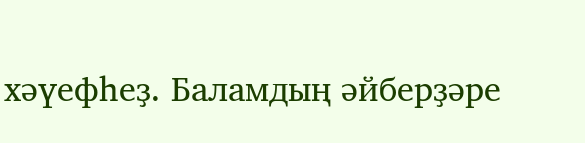хәүефһеҙ. Баламдың әйберҙәре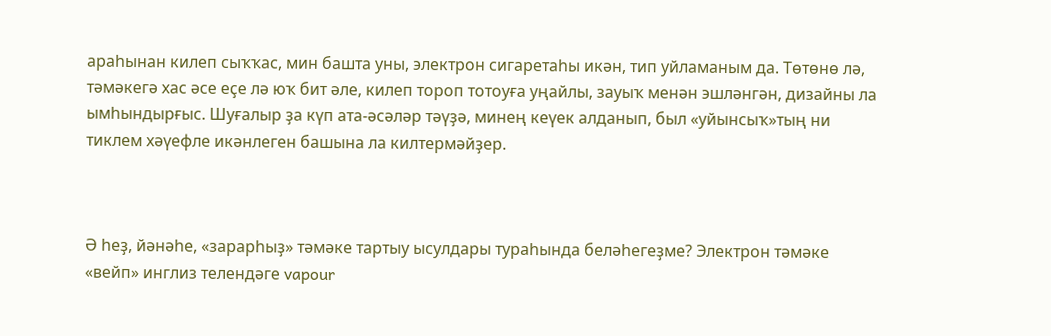араһынан килеп сыҡҡас, мин башта уны, электрон сигаретаһы икән, тип уйламаным да. Төтөнө лә, тәмәкегә хас әсе еҫе лә юҡ бит әле, килеп тороп тотоуға уңайлы, зауыҡ менән эшләнгән, дизайны ла ымһындырғыс. Шуғалыр ҙа күп ата-әсәләр тәүҙә, минең кеүек алданып, был «уйынсыҡ»тың ни тиклем хәүефле икәнлеген башына ла килтермәйҙер.



Ә һеҙ, йәнәһе, «зарарһыҙ» тәмәке тартыу ысулдары тураһында беләһегеҙме? Электрон тәмәке «вейп» инглиз телендәге vapour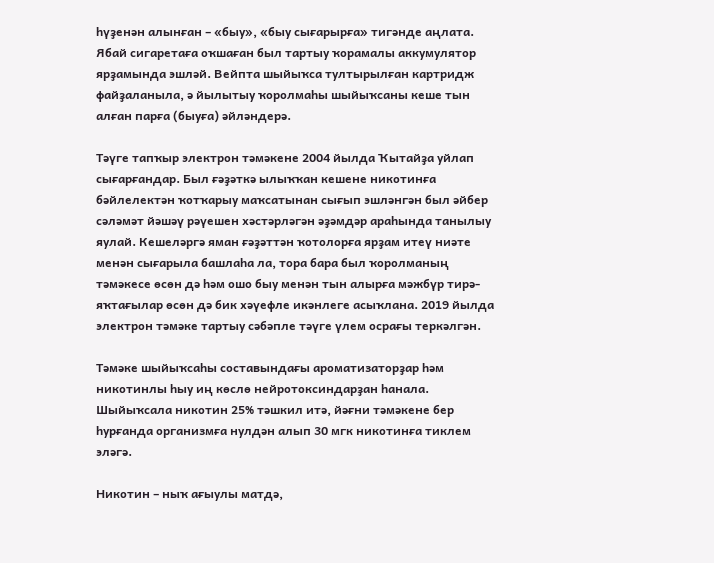һүҙенән алынған – «быу», «быу сығарырға» тигәнде аңлата. Ябай сигаретаға оҡшаған был тартыу ҡорамалы аккумулятор ярҙамында эшләй. Вейпта шыйыҡса тултырылған картридж файҙаланыла, ә йылытыу ҡоролмаһы шыйыҡсаны кеше тын алған парға (быуға) әйләндерә.

Тәүге тапҡыр электрон тәмәкене 2004 йылда Ҡытайҙа уйлап сығарғандар. Был ғәҙәткә ылыҡҡан кешене никотинға бәйлелектән ҡотҡарыу маҡсатынан сығып эшләнгән был әйбер сәләмәт йәшәү рәүешен хәстәрләгән әҙәмдәр араһында танылыу яулай. Кешеләргә яман ғәҙәттән ҡотолорға ярҙам итеү ниәте менән сығарыла башлаһа ла, тора бара был ҡоролманың тәмәкесе өсөн дә һәм ошо быу менән тын алырға мәжбүр тирә-яҡтағылар өсөн дә бик хәүефле икәнлеге асыҡлана. 2019 йылда электрон тәмәке тартыу сәбәпле тәүге үлем осрағы теркәлгән.

Тәмәке шыйыҡсаһы составындағы ароматизаторҙар һәм никотинлы һыу иң көслө нейротоксиндарҙан һанала. Шыйыҡсала никотин 25% тәшкил итә, йәғни тәмәкене бер һурғанда организмға нулдән алып 30 мгк никотинға тиклем эләгә.

Никотин – ныҡ ағыулы матдә,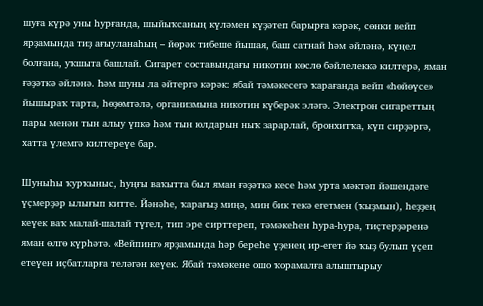шуға күрә уны һурғанда, шыйыҡсаның күләмен күҙәтеп барырға кәрәк, сөнки вейп ярҙамында тиҙ ағыуланаһың – йөрәк тибеше йышая, баш сатнай һәм әйләнә, күңел болғана, уҡшыта башлай. Сигарет составындағы никотин көслө бәйлелеккә килтерә, яман ғәҙәткә әйләнә. Һәм шуны ла әйтергә кәрәк: ябай тәмәкесегә ҡарағанда вейп «һөйөүсе» йышыраҡ тарта, һөҙөмтәлә, организмына никотин күберәк эләгә. Электрон сигареттың пары менән тын алыу үпкә һәм тын юлдарын ныҡ зарарлай, бронхитҡа, күп сирҙәргә, хатта үлемгә килтереүе бар.

Шуныһы ҡурҡыныс, һуңғы ваҡытта был яман ғәҙәткә кесе һәм урта мәктәп йәшендәге үҫмерҙәр ылығып китте. Йәнәһе, ҡарағыҙ миңә, мин бик текә егетмен (ҡыҙмын), һеҙҙең кеүек ваҡ малай-шалай түгел, тип эре сирттереп, тәмәкеһен һура-һура, тиҫтерҙәренә яман өлгө күрһәтә. «Вейпинг» ярҙамында һәр береһе үҙенең ир-егет йә ҡыҙ булып үҫеп етеүен иҫбатларға теләгән кеүек. Ябай тәмәкене ошо ҡорамалға алыштырыу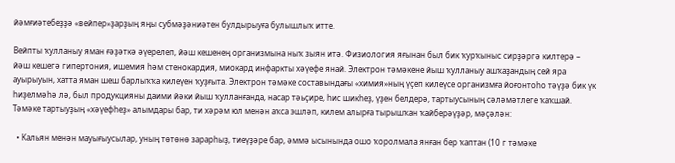йәмғиәтебеҙҙә «вейпер»ҙарҙың яңы субмәҙәниәтен булдырыуға булышлыҡ итте.

Вейпты ҡулланыу яман ғәҙәткә әүерелеп, йәш кешенең организмына ныҡ зыян итә. Физиология яғынан был бик ҡурҡыныс сирҙәргә килтерә – йәш кешегә гипертония, ишемия һәм стенокардия, миокард инфаркты хәүефе янай. Электрон тәмәкене йыш ҡулланыу ашҡаҙандың сей яра ауырыуын, хатта яман шеш барлыҡҡа килеүен ҡуҙғыта. Электрон тәмәке составындағы «химия»ның үҫеп килеүсе организмға йоғонтоһо тәүҙә бик үк һиҙелмәһә лә, был продукцияны даими йәки йыш ҡулланғанда, насар тәьҫире, һис шикһеҙ, үҙен белдерә, тартыусының сәләмәтлеге ҡаҡшай. Тәмәке тартыуҙың «хәүефһеҙ» алымдары бар, ти хәрәм юл менән аҡса эшләп, килем алырға тырышҡан ҡайберәүҙәр, мәҫәлән:

  • Кальян менән мауығыусылар, уның төтөнө зарарһыҙ, тиеүҙәре бар, әммә ысынында ошо ҡоролмала янған бер ҡаптан (10 г тәмәке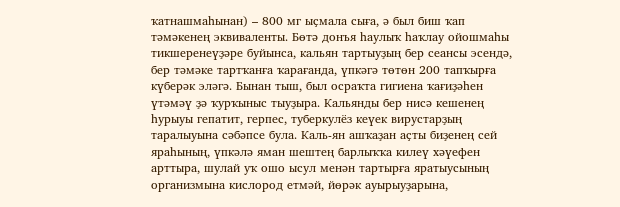ҡатнашмаһынан) – 800 мг ыҫмала сыға, ә был биш ҡап тәмәкенең эквиваленты. Бөтә донъя һаулыҡ һаҡлау ойошмаһы тикшеренеүҙәре буйынса, кальян тартыуҙың бер сеансы эсендә, бер тәмәке тартҡанға ҡарағанда, үпкәгә төтөн 200 тапҡырға күберәк эләгә. Бынан тыш, был осраҡта гигиена ҡағиҙәһен үтәмәү ҙә ҡурҡыныс тыуҙыра. Кальянды бер нисә кешенең һурыуы гепатит, герпес, туберкулёз кеүек вирустарҙың таралыуына сәбәпсе була. Каль-ян ашҡаҙан аҫты биҙенең сей яраһының, үпкәлә яман шештең барлыҡҡа килеү хәүефен арттыра, шулай уҡ ошо ысул менән тартырға яратыусының организмына кислород етмәй, йөрәк ауырыуҙарына,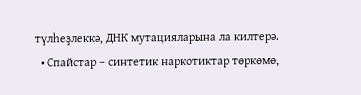түлһеҙлеккә, ДНК мутацияларына ла килтерә.
  • Спайстар – синтетик наркотиктар төркөмө,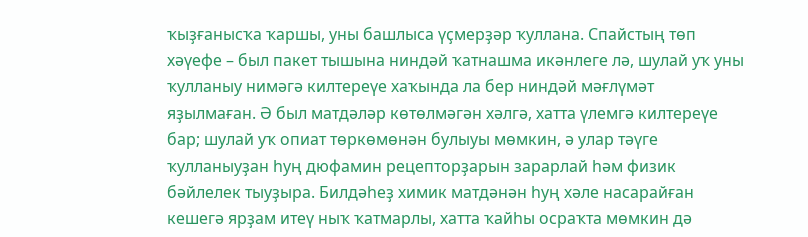ҡыҙғанысҡа ҡаршы, уны башлыса үҫмерҙәр ҡуллана. Спайстың төп хәүефе – был пакет тышына ниндәй ҡатнашма икәнлеге лә, шулай уҡ уны ҡулланыу нимәгә килтереүе хаҡында ла бер ниндәй мәғлүмәт яҙылмаған. Ә был матдәләр көтөлмәгән хәлгә, хатта үлемгә килтереүе бар; шулай уҡ опиат төркөмөнән булыуы мөмкин, ә улар тәүге ҡулланыуҙан һуң дюфамин рецепторҙарын зарарлай һәм физик бәйлелек тыуҙыра. Билдәһеҙ химик матдәнән һуң хәле насарайған кешегә ярҙам итеү ныҡ ҡатмарлы, хатта ҡайһы осраҡта мөмкин дә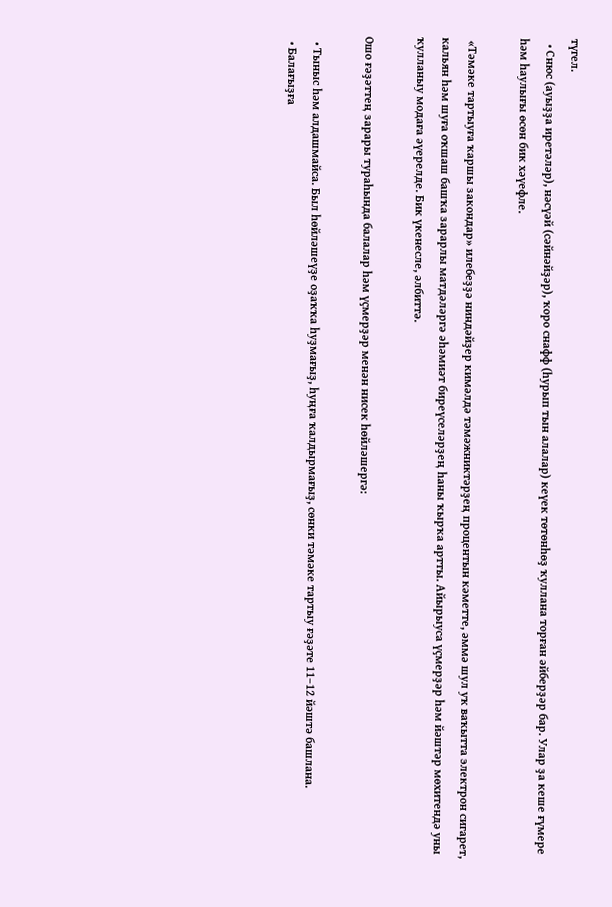түгел.
  • Снюс (ауыҙҙа иретәләр), нәсүәй (сәйнәйҙәр), ҡоро снафф (һурып тын алалар) кеүек төтөнһөҙ ҡуллана торған әйберҙәр бар. Улар ҙа кеше ғүмере һәм һаулығы өсөн бик хәүефле.

 «Тәмәке тартыуға ҡаршы закондар» илебеҙҙә ниндәйҙер кимәлдә тәмәжниктәрҙең процентын кәметте, әммә шул уҡ ваҡытта электрон сигарет, кальян һәм шуға оҡшаш башҡа зарарлы матдәләргә әһәмиәт биреүселәрҙең һаны ҡырҡа артты. Айырыуса үҫмерҙәр һәм йәштәр мөхитендә уны ҡулланыу модаға әүерелде. Бик үкенесле, әлбиттә.

Ошо ғәҙәттең зарары тураһында балалар һәм үҫмерҙәр менән нисек һөйләшергә:

  • Тыныс һәм алдашмайса. Был һөйләшеүҙе оҙаҡҡа һуҙмағыҙ, һуңға ҡалдырмағыҙ, сөнки тәмәке тартыу ғәҙәте 11–12 йәштә башлана.
  • Балағыҙға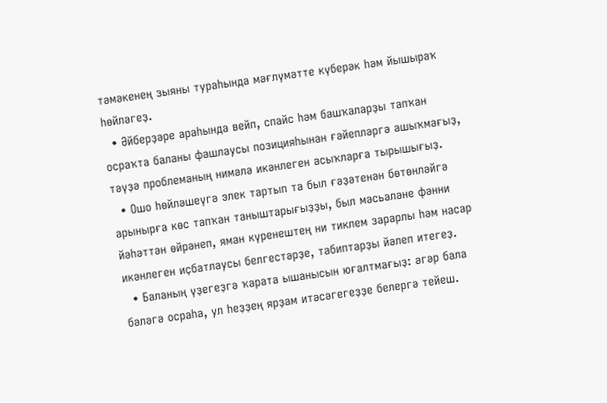тәмәкенең зыяны тураһында мәғлүмәтте күберәк һәм йышыраҡ һөйләгеҙ.
  • Әйберҙәре араһында вейп, спайс һәм башҡаларҙы тапҡан осраҡта баланы фашлаусы позицияһынан ғәйепләргә ашыҡмағыҙ, тәүҙә проблеманың нимәлә икәнлеген асыҡларға тырышығыҙ.
  • Ошо һөйләшеүгә элек тартып та был ғәҙәтенән бөтөнләйгә арынырға көс тапҡан таныштарығыҙҙы, был мәсьәләне фәнни йәһәттән өйрәнеп, яман күренештең ни тиклем зарарлы һәм насар икәнлеген иҫбатлаусы белгестәрҙе, табиптарҙы йәлеп итегеҙ.
  • Баланың үҙегеҙгә ҡарата ышанысын юғалтмағыҙ: әгәр бала бәләгә осраһа, ул һеҙҙең ярҙам итәсәгегеҙҙе белергә тейеш.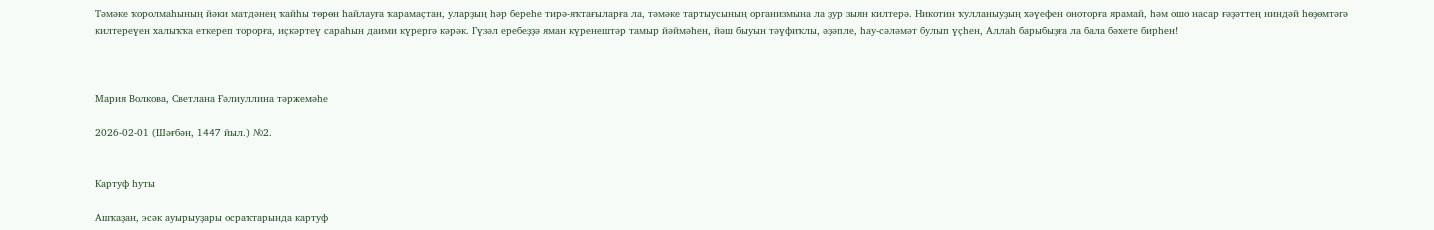Тәмәке ҡоролмаһының йәки матдәнең ҡайһы төрөн һайлауға ҡарамаҫтан, уларҙың һәр береһе тирә-яҡтағыларға ла, тәмәке тартыусының организмына ла ҙур зыян килтерә. Никотин ҡулланыуҙың хәүефен оноторға ярамай, һәм ошо насар ғәҙәттең ниндәй һөҙөмтәгә килтереүен халыҡҡа еткереп торорға, иҫкәртеү сараһын даими күрергә кәрәк. Гүзәл еребеҙҙә яман күренештәр тамыр йәймәһен, йәш быуын тәүфиҡлы, әҙәпле, һау-сәләмәт булып үҫһен, Аллаһ барыбыҙға ла бала бәхете бирһен!



Мария Волкова, Светлана Ғәлиуллина тәржемәһе

2026-02-01 (Шәғбән, 1447 йыл.) №2.


Картуф һуты

Ашҡаҙан, эсәк ауырыуҙары осраҡтарында картуф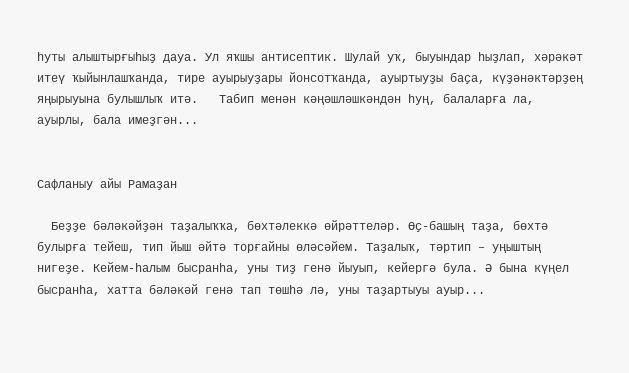һуты алыштырғыһыҙ дауа. Ул яҡшы антисептик. Шулай уҡ, быуындар һыҙлап, хәрәкәт итеү ҡыйынлашҡанда, тире ауырыуҙары йонсотҡанда, ауыртыуҙы баҫа, күҙәнәктәрҙең яңырыуына булышлыҡ итә.   Табип менән кәңәшләшкәндән һуң, балаларға ла, ауырлы, бала имеҙгән...


Сафланыу айы Рамаҙан

  Беҙҙе бәләкәйҙән таҙалыҡҡа, бөхтәлеккә өйрәттеләр. Өҫ-башың таҙа, бөхтә булырға тейеш, тип йыш әйтә торғайны өләсәйем. Таҙалыҡ, тәртип – уңыштың нигеҙе. Кейем-һалым бысранһа, уны тиҙ генә йыуып, кейергә була. Ә бына күңел бысранһа, хатта бәләкәй генә тап төшһә лә, уны таҙартыуы ауыр...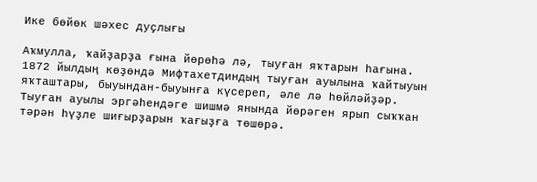Ике бөйөк шәхес дуҫлығы

Аҡмулла, ҡайҙарҙа ғына йөрөһә лә, тыуған яҡтарын һағына.   1872 йылдың көҙөндә Мифтахетдиндың тыуған ауылына ҡайтыуын яҡташтары, быуындан-быуынға күсереп, әле лә һөйләйҙәр. Тыуған ауылы эргәһендәге шишмә янында йөрәген ярып сыҡҡан тәрән һүҙле шиғырҙарын ҡағыҙға төшөрә.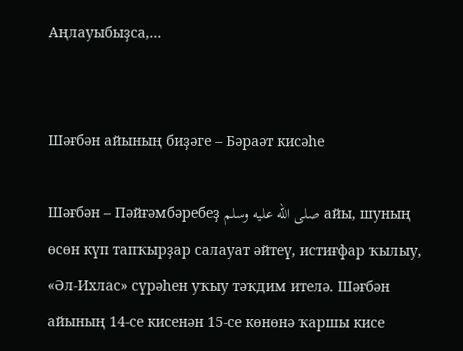Аңлауыбыҙса,...


Шәғбән айының биҙәге – Бәраәт кисәһе

Шәғбән – Пәйғәмбәребеҙ صلى الله عليه وسلم айы, шуның өсөн күп тапҡырҙар салауат әйтеү, истиғфар ҡылыу, «Әл-Ихлас» сүрәһен уҡыу тәҡдим ителә. Шәғбән айының 14-се кисенән 15-се көнөнә ҡаршы кисе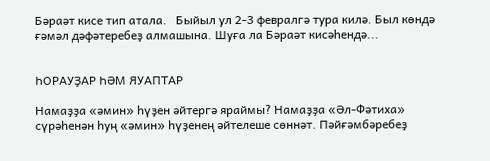Бәраәт кисе тип атала.   Быйыл ул 2-3 февралгә тура килә. Был көндә ғәмәл дәфәтеребеҙ алмашына. Шуға ла Бәраәт кисәһендә...


ҺОРАУҘАР ҺӘМ ЯУАПТАР

Намаҙҙа «әмин» һүҙен әйтергә яраймы? Намаҙҙа «Әл-Фәтиха» сүрәһенән һуң «әмин» һүҙенең әйтелеше сөннәт. Пәйғәмбәребеҙ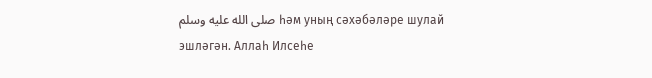صلى الله عليه وسلم һәм уның сәхәбәләре шулай эшләгән. Аллаһ Илсеһе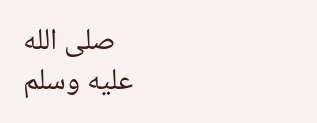صلى الله عليه وسلم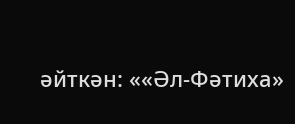әйткән: ««Әл-Фәтиха»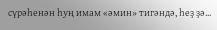сүрәһенән һуң имам «әмин» тигәндә, һеҙ ҙә...